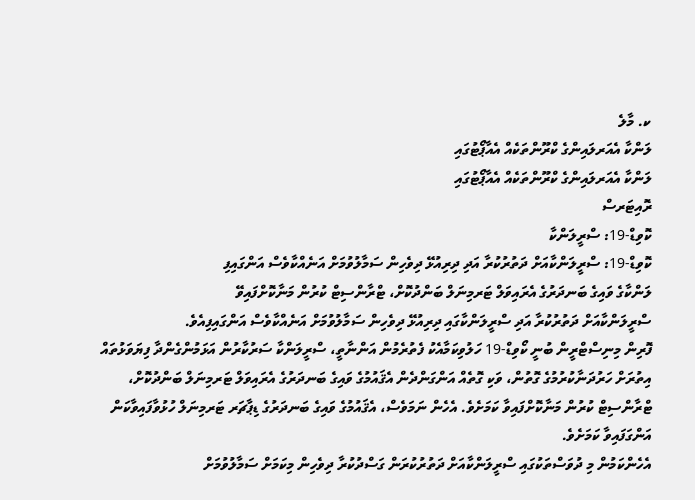ކ. މާލެ
ލަންކާ އެއަރލައިންގެ ކްރޫންތަކެއް އެއާޕޯޓުގައި
ލަންކާ އެއަރލައިންގެ ކްރޫންތަކެއް އެއާޕޯޓުގައި
ރޮއިޓަރސް
ކޮވިޑް-19: ސްރީލަންކާ
ކޮވިޑް-19: ސްރީލަންކާއަށް ދަތުރުކުރާ އަދި ދިރިއުޅޭ ދިވެހިން ސަމާލުވުމަށް އަނެއްކާވެސް އަންގައިފި
ލަންކާގެ ވައިގެ ބަނދަރުގެ އެރައިވަލް ޓަރމިނަލް ބަންދުކޮށް، ޓްރާންސިޓް ކުރުން މަނާކޮށްފައިވޭ
ސްރީލަންކާއަށް ދަތުރުކުރާ އަދި ސްރީލަންކާގައި ދިރިއުޅޭ ދިވެހިން ސަމާލުވުމަށް އަނެއްކާވެސް އަންގައިފިއެވެ.
ފޮރިން މިނިސްޓްރީން ބުނީ ކޯވިޑް-19 ހަލުވިކަމާއެކު ފެތުރެމުން އަންނާތީ، ސްރީލަންކާ ސަރުކާރުން އަޅަމުންގެންދާ ފިޔަވަޅުތައް އިތުރަށް ހަރުދަނާކުރުމުގެ ގޮތުން، ވަކި ގޮތެއް އަންގަންދެން އެޤައުމުގެ ވައިގެ ބަނދަރުގެ އެރައިވަލް ޓަރމިނަލް ބަންދުކޮށް، ޓްރާންސިޓް ކުރުން މަނާކޮށްފައިވާ ކަމަށެވެ. އެހެން ނަމަވެސް، އެޤައުމުގެ ވައިގެ ބަނދަރުގެ ޑިޕާޗަރ ޓަރމިނަލް ހުޅުވާފައިވާކަން އަންގަފައިވާ ކަމަށެވެ.
އެހެންކަމުން މި ދުވަސްތަކުގައި ސްރީލަންކާއަށް ދަތުރުކުރަން ގަސްދުކުރާ ދިވެހިން މިކަމަށް ސަމާލުވުމަށް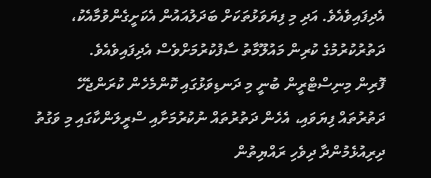އެދިފައިވެއެވެ. އަދި މި ފިޔަވަޅުތަކަށް ބަދަލުއައުން އެކަށީގެންވުމާއެކު، ދަތުރުކުރުމުގެ ކުރިން މައުލޫމާތު ސާފުކުރުމަށްވެސް އެދިފައިވެއެވެ.
ފޮރިން މިނިސްޓްރީން ބުނީ މި ދަނޑިވަޅުގައި ކޮންމެހެން ކުރަންޖެހޭ ދަތުރުތައް ފިޔަވައި، އެހެން ދަތުރުތައް ނުކުރުމަށާއި ސްރީލަންކާގައި މި ވަގުތު ދިރިއުޅެމުންދާ ދިވެހި ރައްޔިތުން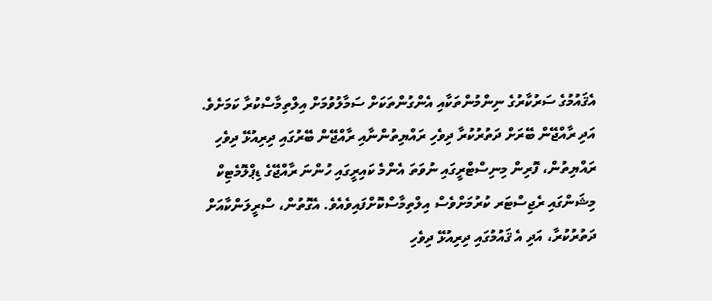އެޤައުމުގެ ސަރުކާރުގެ ނިންމުންތަކާއި އެންގުންތަކަށް ސަމާލުވުމަށް އިލްތިމާސްކުރާ ކަމަށެވެ.
އަދި ރާއްޖޭން ބޭރަށް ދަތުރުކުރާ ދިވެހި ރައްޔިތުންނާއި ރާއްޖޭން ބޭރުގައި ދިރިއުޅޭ ދިވެހި ރައްޔިތުން، ފޮރިން މިނިސްޓްރީގައި ނުވަތަ އެންމެ ކައިރީގައި ހުންނަ ރާއްޖޭގެ ޑިޕްލޮމެޓިކް މިޝަންގައި ރެޖިސްޓަރ ކުރުމަށްވެސް އިލްތިމާސްކޮށްފައިވެއެވެ. އެގޮތުން، ސްރީލަންކާއަށް ދަތުރުކުރާ، އަދި އެ ޤައުމުގައި ދިރިއުޅޭ ދިވެހި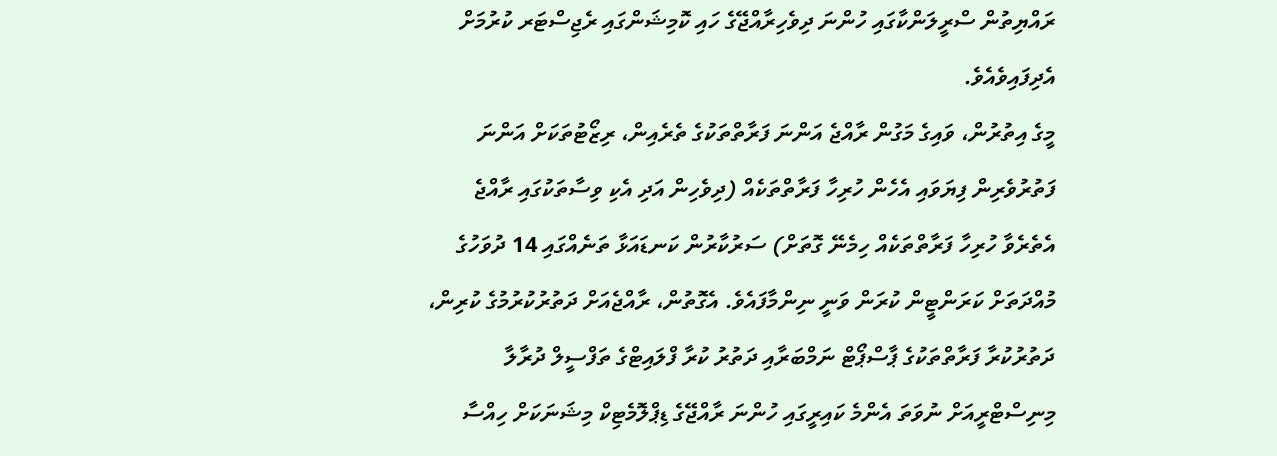ރައްޔިތުން ސްރީލަންކާގައި ހުންނަ ދިވެހިރާއްޖޭގެ ހައި ކޮމިޝަންގައި ރެޖިސްޓަރ ކުރުމަށް އެދިފައިވެއެވެ.
މީގެ އިތުރުން، ވައިގެ މަގުން ރާއްޖެ އަންނަ ފަރާތްތަކުގެ ތެރެއިން، ރިޒޯޓުތަކަށް އަންނަ ފަތުރުވެރިން ފިޔަވައި އެހެން ހުރިހާ ފަރާތްތަކެއް (ދިވެހިން އަދި އެކި ވިސާތަކުގައި ރާއްޖެ އެތެރެވާ ހުރިހާ ފަރާތްތަކެއް ހިމެނޭ ގޮތަށް) ސަރުކާރުން ކަނޑައަޅާ ތަނެއްގައި 14 ދުވަހުގެ މުއްދަތަށް ކަރަންޓީން ކުރަން ވަނީ ނިންމާފައެވެ. އެގޮތުން، ރާއްޖެއަށް ދަތުރުކުރުމުގެ ކުރިން، ދަތުރުކުރާ ފަރާތްތަކުގެ ޕާސްޕޯޓް ނަމްބަރާއި ދަތުރު ކުރާ ފްލައިޓްގެ ތަފްސީލް ދުރާލާ މިނިސްޓްރީއަށް ނުވަތަ އެންމެ ކައިރީގައި ހުންނަ ރާއްޖޭގެ ޑިޕްލޮމެޓިކް މިޝަނަކަށް ހިއްސާ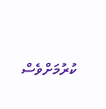ކުރުމަށްވެސް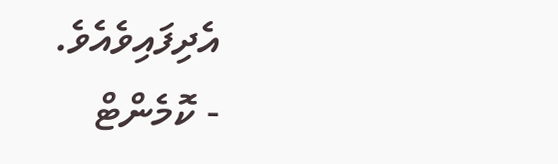އެދިފައިވެއެވެ.
- ކޮމެންޓް